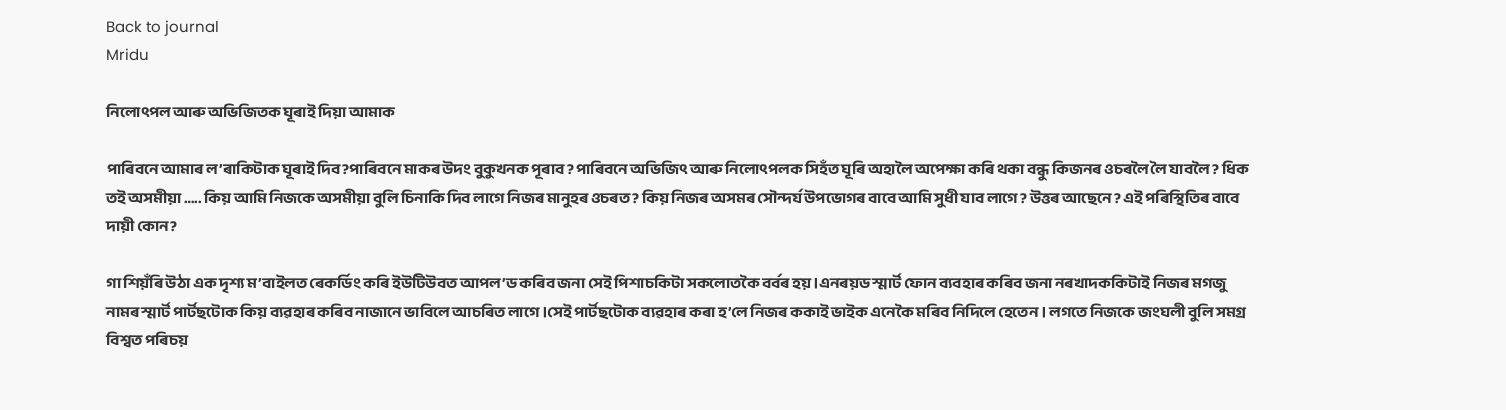Back to journal
Mridu

নিলোৎপল আৰু অভিজিতক ঘূৰাই দিয়া আমাক

পাৰিবনে আমাৰ ল’ৰাকিটাক ঘূৰাই দিব?পাৰিবনে মাকৰ উদং বুকুখনক পূৰাব ? পাৰিবনে অভিজিৎ আৰু নিলোৎপলক সিহঁত ঘূৰি অহালৈ অপেক্ষা কৰি থকা বন্ধু কিজনৰ ওচৰলৈ লৈ যাবলৈ ? ধিক তই অসমীয়া ….. কিয় আমি নিজকে অসমীয়া বুলি চিনাকি দিব লাগে নিজৰ মানুহৰ ওচৰত ? কিয় নিজৰ অসমৰ সৌন্দৰ্য উপভোগৰ বাবে আমি সুধী যাব লাগে ? উত্তৰ আছেনে ? এই পৰিস্থিতিৰ বাবে দায়ী কোন?

গা শিয়ঁৰি উঠা এক দৃশ্য ম’বাইলত ৰেকৰ্ডিং কৰি ইউটিউবত আপল’ড কৰিব জনা সেই পিশাচকিটা সকলোতকৈ বৰ্বৰ হয়।এনৰয়ড স্মাৰ্ট ফোন ব্যবহাৰ কৰিব জনা নৰখাদককিটাই নিজৰ মগজু নামৰ স্মাৰ্ট পাৰ্টছটোক কিয় ব্যৱহাৰ কৰিব নাজানে ভাবিলে আচৰিত লাগে ।সেই পাৰ্টছটোক ব্যৱহাৰ কৰা হ’লে নিজৰ ককাই ভাইক এনেকৈ মৰিব নিদিলে হেতেন । লগতে নিজকে জংঘলী বুলি সমগ্ৰ বিশ্বত পৰিচয়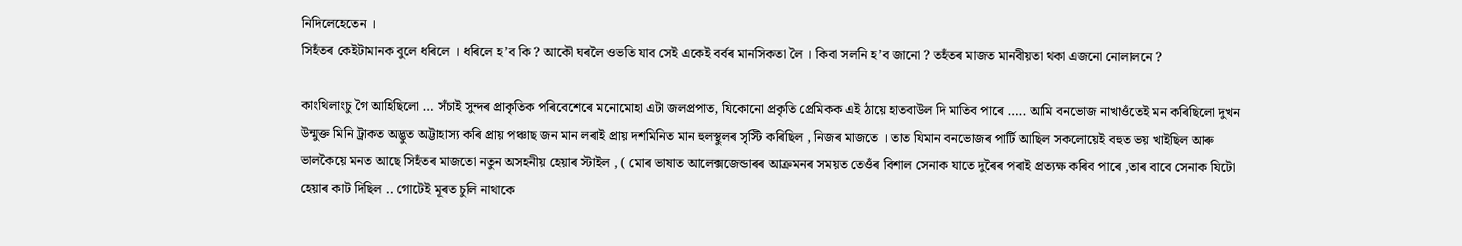নিদিলেহেতেন ।
সিহঁতৰ কেইটামানক বুলে ধৰিলে । ধৰিলে হ’ব কি ? আকৌ ঘৰলৈ ওভতি যাব সেই একেই বৰ্বৰ মানসিকতা লৈ । কিবা সলনি হ’ব জানো ? তহঁতৰ মাজত মানবীয়তা থকা এজনো নোলালনে ?

কাংথিলাংচু গৈ আহিছিলো … সঁচাই সুন্দৰ প্ৰাকৃতিক পৰিবেশেৰে মনোমোহা এটা জলপ্ৰপাত, যিকোনো প্ৰকৃতি প্ৰেমিকক এই ঠায়ে হাতবাউল দি মাতিব পাৰে ….. আমি বনভোজ নাখাওঁতেই মন কৰিছিলো দুখন উন্মুক্ত মিনি ট্ৰাকত অদ্ভুত অট্টাহাস্য কৰি প্ৰায় পঞ্চাছ জন মান লৰাই প্ৰায় দশমিনিত মান হুলস্থুলৰ সৃস্টি কৰিছিল , নিজৰ মাজতে । তাত যিমান বনভোজৰ পাৰ্টি আছিল সকলোয়েই বহুত ভয় খাইছিল আৰু ভালকৈয়ে মনত আছে সিহঁতৰ মাজতো নতুন অসহনীয় হেয়াৰ স্টাইল , ( মোৰ ভাষাত আলেক্সজেন্ডাৰৰ আক্ৰমনৰ সময়ত তেওঁৰ বিশাল সেনাক যাতে দুৰৈৰ পৰাই প্ৰত্যক্ষ কৰিব পাৰে ,তাৰ বাবে সেনাক যিটো হেয়াৰ কাট দিছিল .. গোটেই মূৰত চুলি নাথাকে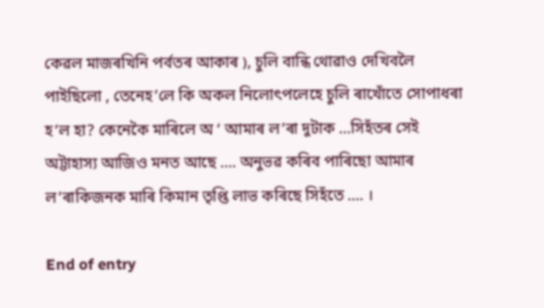কেৱল মাজৰখিনি পৰ্বতৰ আকাৰ ), চুলি বান্ধি থোৱাও দেখিবলৈ পাইছিলো , তেনেহ’লে কি অকল নিলোৎপলেহে চুলি ৰাখোঁতে সোপাধৰা হ’ল হা? কেনেকৈ মাৰিলে অ ‘ আমাৰ ল’ৰা দুটাক …সিহঁতৰ সেই অট্টাহাস্য আজিও মনত আছে …. অনুভৱ কৰিব পাৰিছো আমাৰ ল’ৰাকিজনক মাৰি কিমান তৃপ্তি লাভ কৰিছে সিহঁতে …. ।

End of entry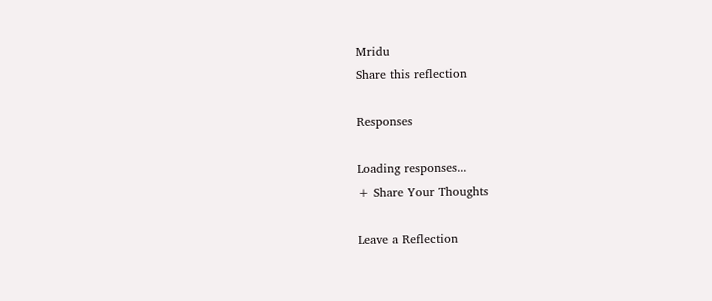Mridu
Share this reflection

Responses

Loading responses...
+ Share Your Thoughts

Leave a Reflection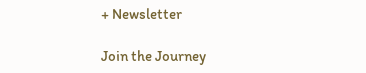+ Newsletter

Join the Journey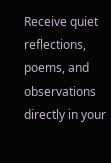Receive quiet reflections, poems, and observations directly in your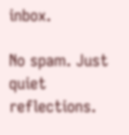inbox.

No spam. Just quiet reflections.